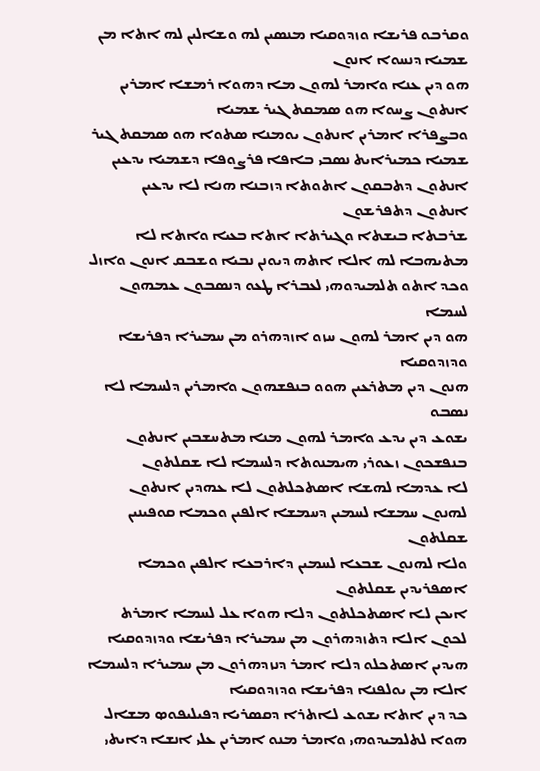ܘܩܪܒܘ ܦܪܝܫܐ ܘܙܕܘܩܝܐ ܡܢܤܝܢ ܠܗ ܘܫܐܠܝܢ ܠܗ ܐܬܐ ܡܢ ܫܡܝܐ ܕܢܚܘܐ ܐܢܘܢ
ܗܘ ܕܝܢ ܥܢܐ ܘܐܡܪ ܠܗܘܢ ܡܐ ܕܗܘܐ ܪܡܫܐ ܐܡܪܝܢ ܐܢܬܘܢ ܨܚܘܐ ܗܘ ܤܡܩܬ ܓܝܪ ܫܡܝܐ
ܘܒܨܦܪܐ ܐܡܪܝܢ ܐܢܬܘܢ ܝܘܡܢܐ ܤܬܘܐ ܗܘ ܤܡܩܬ ܓܝܪ ܫܡܝܐ ܟܡܝܪܐܝܬ ܢܤܒܝ ܒܐܦܐ ܦܪܨܘܦܐ ܕܫܡܝܐ ܝܕܥܝܢ ܐܢܬܘܢ ܕܬܒܩܘܢ ܐܬܘܬܐ ܕܙܒܢܐ ܗܢܐ ܠܐ ܝܕܥܝܢ ܐܢܬܘܢ ܕܬܦܪܫܘܢ
ܫܪܒܬܐ ܒܝܫܬܐ ܘܓܝܪܬܐ ܐܬܐ ܒܥܝܐ ܘܐܬܐ ܠܐ ܡܬܝܗܒܐ ܠܗ ܐܠܐ ܐܬܗ ܕܝܘܢܢ ܢܒܝܐ ܘܫܒܩ ܐܢܘܢ ܘܐܙܠ
ܘܟܕ ܐܬܘ ܬܠܡܝܕܘܗܝ ܠܥܒܪܐ ܛܥܘ ܕܢܤܒܘܢ ܥܡܗܘܢ ܠܚܡܐ
ܗܘ ܕܝܢ ܐܡܪ ܠܗܘܢ ܚܙܘ ܐܙܕܗܪܘ ܡܢ ܚܡܝܪܐ ܕܦܪܝܫܐ ܘܕܙܕܘܩܝܐ
ܗܢܘܢ ܕܝܢ ܡܬܪܥܝܢ ܗܘܘ ܒܢܦܫܗܘܢ ܘܐܡܪܝܢ ܕܠܚܡܐ ܠܐ ܢܤܒܘ
ܝܫܘܥ ܕܝܢ ܝܕܥ ܘܐܡܪ ܠܗܘܢ ܡܢܐ ܡܬܚܫܒܝܢ ܐܢܬܘܢ ܒܢܦܫܟܘܢ ܙܥܘܪܝ ܗܝܡܢܘܬܐ ܕܠܚܡܐ ܠܐ ܫܩܠܬܘܢ
ܠܐ ܥܕܡܐ ܠܗܫܐ ܐܤܬܟܠܬܘܢ ܠܐ ܥܗܕܝܢ ܐܢܬܘܢ ܠܗܢܘܢ ܚܡܫܐ ܠܚܡܝܢ ܕܚܡܫܐ ܐܠܦܝܢ ܘܟܡܐ ܩܘܦܝܢܝܢ ܫܩܠܬܘܢ
ܘܠܐ ܠܗܢܘܢ ܫܒܥܐ ܠܚܡܝܢ ܕܐܪܒܥܐ ܐܠܦܝܢ ܘܟܡܐ ܐܤܦܪܝܕܝܢ ܫܩܠܬܘܢ
ܐܝܟܢ ܠܐ ܐܤܬܟܠܬܘܢ ܕܠܐ ܗܘܐ ܥܠ ܠܚܡܐ ܐܡܪܬ ܠܟܘܢ ܐܠܐ ܕܬܙܕܗܪܘܢ ܡܢ ܚܡܝܪܐ ܕܦܪܝܫܐ ܘܕܙܕܘܩܝܐ
ܗܝܕܝܢ ܐܤܬܟܠܘ ܕܠܐ ܐܡܪ ܕܢܙܕܗܪܘܢ ܡܢ ܚܡܝܪܐ ܕܠܚܡܐ ܐܠܐ ܡܢ ܝܘܠܦܢܐ ܕܦܪܝܫܐ ܘܕܙܕܘܩܝܐ
ܟܕ ܕܝܢ ܐܬܐ ܝܫܘܥ ܠܐܬܪܐ ܕܩܤܪܝܐ ܕܦܝܠܝܦܘܤ ܡܫܐܠ ܗܘܐ ܠܬܠܡܝܕܘܗܝ ܘܐܡܪ ܡܢܘ ܐܡܪܝܢ ܥܠܝ ܐܢܫܐ ܕܐܝܬܝ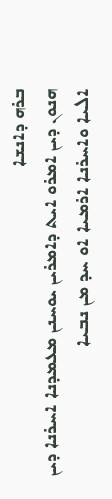ܒܪܗ ܕܐܢܫܐ
ܗܢܘܢ ܕܝܢ ܐܡܪܘ ܐܝܬ ܕܐܡܪܝܢ ܝܘܚܢܢ ܡܥܡܕܢܐ ܐܚܪܢܐ ܕܝܢ ܐܠܝܐ ܘܐܚܪܢܐ ܐܪܡܝܐ ܐܘ ܚܕ ܡܢ ܢܒܝܐ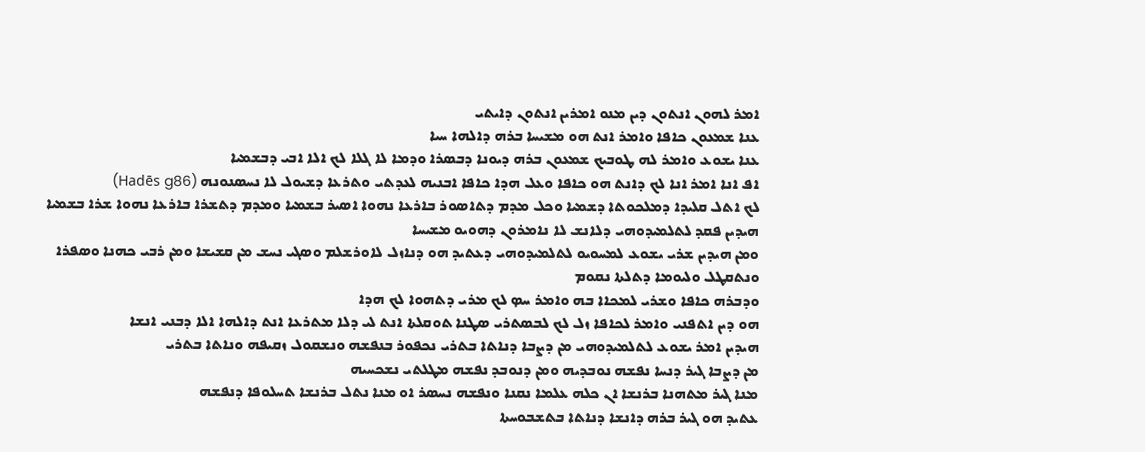ܐܡܪ ܠܗܘܢ ܐܢܬܘܢ ܕܝܢ ܡܢܘ ܐܡܪܝܢ ܐܢܬܘܢ ܕܐܝܬܝ
ܥܢܐ ܫܡܥܘܢ ܟܐܦܐ ܘܐܡܪ ܐܢܬ ܗܘ ܡܫܝܚܐ ܒܪܗ ܕܐܠܗܐ ܚܝܐ
ܥܢܐ ܝܫܘܥ ܘܐܡܪ ܠܗ ܛܘܒܝܟ ܫܡܥܘܢ ܒܪܗ ܕܝܘܢܐ ܕܒܤܪܐ ܘܕܡܐ ܠܐ ܓܠܐ ܠܟ ܐܠܐ ܐܒܝ ܕܒܫܡܝܐ
ܐܦ ܐܢܐ ܐܡܪ ܐܢܐ ܠܟ ܕܐܢܬ ܗܘ ܟܐܦܐ ܘܥܠ ܗܕܐ ܟܐܦܐ ܐܒܢܝܗ ܠܥܕܬܝ ܘܬܪܥܐ ܕܫܝܘܠ ܠܐ ܢܚܤܢܘܢܗ (Hadēs g86)
ܠܟ ܐܬܠ ܩܠܝܕܐ ܕܡܠܟܘܬܐ ܕܫܡܝܐ ܘܟܠ ܡܕܡ ܕܬܐܤܘܪ ܒܐܪܥܐ ܢܗܘܐ ܐܤܝܪ ܒܫܡܝܐ ܘܡܕܡ ܕܬܫܪܐ ܒܐܪܥܐ ܢܗܘܐ ܫܪܐ ܒܫܡܝܐ
ܗܝܕܝܢ ܦܩܕ ܠܬܠܡܝܕܘܗܝ ܕܠܐܢܫ ܠܐ ܢܐܡܪܘܢ ܕܗܘܝܘ ܡܫܝܚܐ
ܘܡܢ ܗܝܕܝܢ ܫܪܝ ܝܫܘܥ ܠܡܚܘܝܘ ܠܬܠܡܝܕܘܗܝ ܕܥܬܝܕ ܗܘ ܕܢܐܙܠ ܠܐܘܪܫܠܡ ܘܤܓܝ ܢܚܫ ܡܢ ܩܫܝܫܐ ܘܡܢ ܪܒܝ ܟܗܢܐ ܘܤܦܪܐ ܘܢܬܩܛܠ ܘܠܝܘܡܐ ܕܬܠܬܐ ܢܩܘܡ
ܘܕܒܪܗ ܟܐܦܐ ܘܫܪܝ ܠܡܟܐܐ ܒܗ ܘܐܡܪ ܚܤ ܠܟ ܡܪܝ ܕܬܗܘܐ ܠܟ ܗܕܐ
ܗܘ ܕܝܢ ܐܬܦܢܝ ܘܐܡܪ ܠܟܐܦܐ ܙܠ ܠܟ ܠܒܤܬܪܝ ܤܛܢܐ ܬܘܩܠܬܐ ܐܢܬ ܠܝ ܕܠܐ ܡܬܪܥܐ ܐܢܬ ܕܐܠܗܐ ܐܠܐ ܕܒܢܝ ܐܢܫܐ
ܗܝܕܝܢ ܐܡܪ ܝܫܘܥ ܠܬܠܡܝܕܘܗܝ ܡܢ ܕܨܒܐ ܕܢܐܬܐ ܒܬܪܝ ܢܟܦܘܪ ܒܢܦܫܗ ܘܢܫܩܘܠ ܙܩܝܦܗ ܘܢܐܬܐ ܒܬܪܝ
ܡܢ ܕܨܒܐ ܓܝܪ ܕܢܚܐ ܢܦܫܗ ܢܘܒܕܝܗ ܘܡܢ ܕܢܘܒܕ ܢܦܫܗ ܡܛܠܬܝ ܢܫܟܚܝܗ
ܡܢܐ ܓܝܪ ܡܬܗܢܐ ܒܪܢܫܐ ܐܢ ܟܠܗ ܥܠܡܐ ܢܩܢܐ ܘܢܦܫܗ ܢܚܤܪ ܐܘ ܡܢܐ ܢܬܠ ܒܪܢܫܐ ܬܚܠܘܦܐ ܕܢܦܫܗ
ܥܬܝܕ ܗܘ ܓܝܪ ܒܪܗ ܕܐܢܫܐ ܕܢܐܬܐ ܒܬܫܒܘܚܬܐ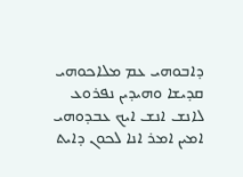ܕܐܒܘܗܝ ܥܡ ܡܠܐܟܘܗܝ ܩܕܝܫܐ ܘܗܝܕܝܢ ܢܦܪܘܥ ܠܐܢܫ ܐܢܫ ܐܝܟ ܥܒܕܘܗܝ
ܐܡܝܢ ܐܡܪ ܐܢܐ ܠܟܘܢ ܕܐܝܬ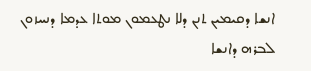ܐܢܫܐ ܕܩܝܡܝܢ ܬܢܢ ܕܠܐ ܢܛܥܡܘܢ ܡܘܬܐ ܥܕܡܐ ܕܢܚܙܘܢ ܠܒܪܗ ܕܐܢܫܐ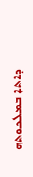ܕܐܬܐ ܒܡܠܟܘܬܗ